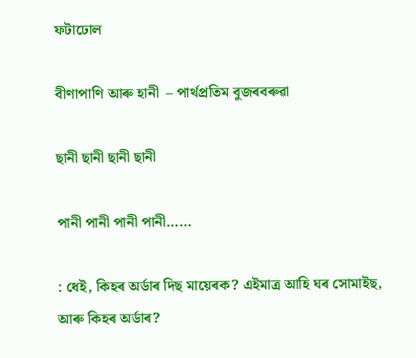ফটাঢোল

বীণাপাণি আৰু হানী  – পাৰ্থপ্ৰতিম বুজৰবৰুৱা

ছানী ছানী ছানী ছানী

পানী পানী পানী পানী……

: ধেই, কিহৰ অর্ডাৰ দিছ মায়েৰক? এইমাত্র আহি ঘৰ সোমাইছ, আৰু কিহৰ অর্ডাৰ?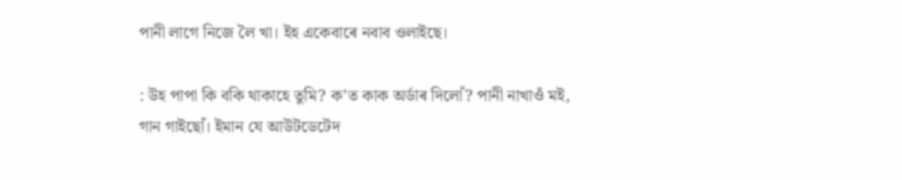পানী লাগে নিজে লৈ খা। ইহ একেবাৰে নবাব ওলাইছে।

: উহ পাপা কি বকি থাকাহে তুমি? ক’ত কাক অর্ডাৰ দিলোঁ‌? পানী নাখাওঁ‌ মই, গান গাইছোঁ‌। ইমান যে আউটডেটেদ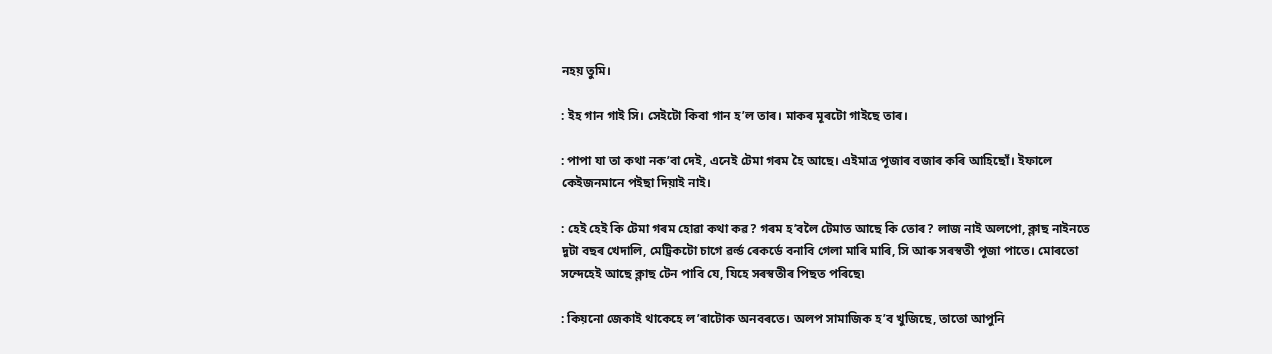নহয় তুমি।

: ইহ গান গাই সি। সেইটো কিবা গান হ’ল তাৰ। মাকৰ মূৰটো গাইছে তাৰ।

: পাপা যা তা কথা নক’বা দেই, এনেই টেমা গৰম হৈ আছে। এইমাত্র পূজাৰ বজাৰ কৰি আহিছোঁ‌। ইফালে কেইজনমানে পইছা দিয়াই নাই।

: হেই হেই কি টেমা গৰম হোৱা কথা কৱ? গৰম হ’বলৈ টেমাত আছে কি তোৰ? লাজ নাই অলপো, ক্লাছ নাইনতে দুটা বছৰ খেদালি, মেট্রিকটো চাগে ৱর্ল্ড ৰেকর্ডে বনাবি গেলা মাৰি মাৰি, সি আৰু সৰস্বতী পূজা পাতে। মোৰতো সন্দেহেই আছে ক্লাছ টেন পাবি যে, যিহে সৰস্বতীৰ পিছত পৰিছে৷

: কিয়নো জেকাই থাকেহে ল’ৰাটোক অনবৰতে। অলপ সামাজিক হ’ব খুজিছে, তাতো আপুনি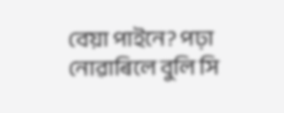বেয়া পাইনে? পঢ়া নোৱাৰিলে বুলি সি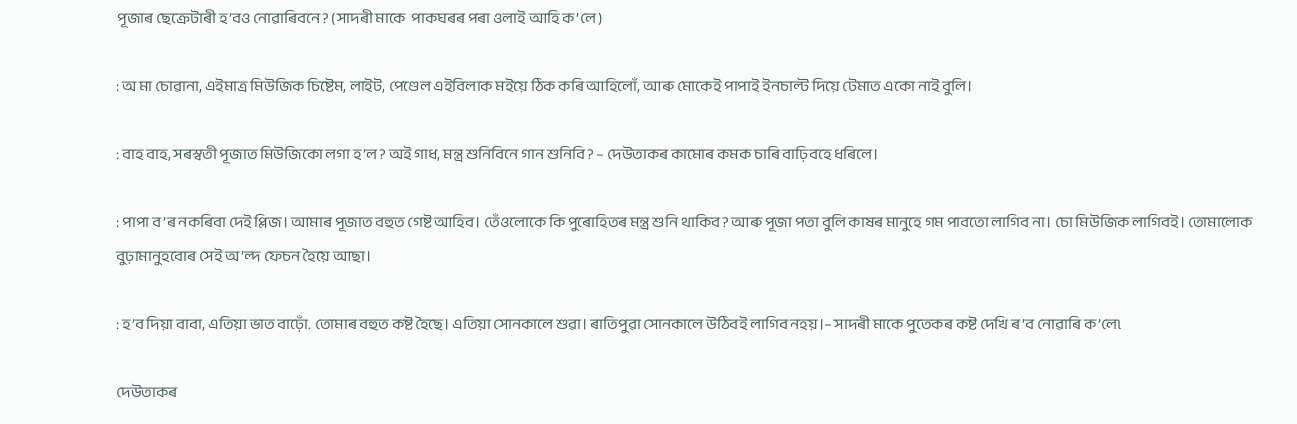পূজাৰ ছেক্রেটাৰী হ’বও নোৱাৰিবনে? (সাদৰী মাকে  পাকঘৰৰ পৰা ওলাই আহি ক’লে)

: অ মা চোৱানা, এইমাত্র মিউজিক চিষ্টেম, লাইট, পেণ্ডেল এইবিলাক মইয়ে ঠিক কৰি আহিলোঁ‌, আৰু মোকেই পাপাই ইনচাল্ট দিয়ে টেমাত একো নাই বুলি।

: বাহ বাহ, সৰস্বতী পূজাত মিউজিকো লগা হ’ল? অই গাধ, মন্ত্র শুনিবিনে গান শুনিবি? – দেউতাকৰ কামোৰ কমক চাৰি বাঢ়িবহে ধৰিলে।

: পাপা ব’ৰ নকৰিবা দেই প্লিজ। আমাৰ পূজাত বহুত গেষ্ট আহিব। তেঁওলোকে কি পুৰোহিতৰ মন্ত্র শুনি থাকিব? আৰু পূজা পতা বুলি কাষৰ মানুহে গম পাবতো লাগিব না। চো মিউজিক লাগিবই। তোমালোক বুঢ়ামানুহবোৰ সেই অ’ল্দ ফেচন হৈয়ে আছা।

: হ’ব দিয়া বাবা, এতিয়া ভাত বাঢ়োঁ. তোমাৰ বহুত কষ্ট হৈছে। এতিয়া সোনকালে শুৱা। ৰাতিপুৱা সোনকালে উঠিবই লাগিব নহয়।– সাদৰী মাকে পুতেকৰ কষ্ট দেখি ৰ’ব নোৱাৰি ক’লে৷

দেউতাকৰ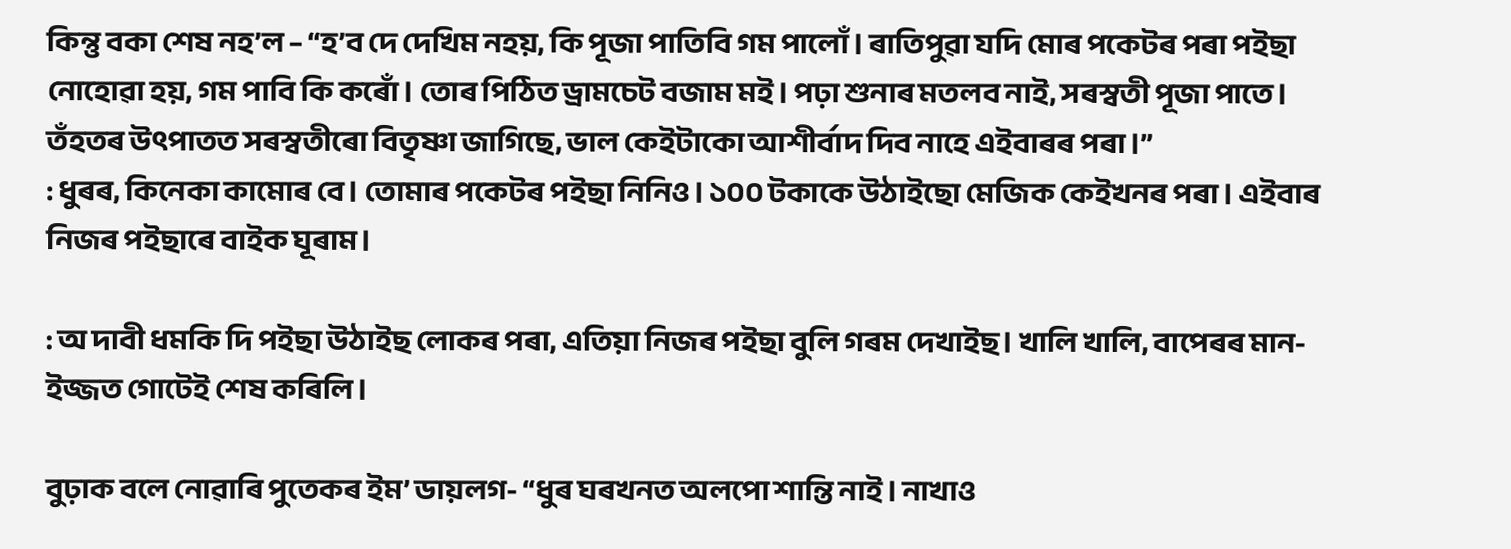কিন্তু বকা শেষ নহ’ল – “হ’ব দে দেখিম নহয়, কি পূজা পাতিবি গম পালোঁ‌। ৰাতিপুৱা যদি মোৰ পকেটৰ পৰা পইছা নোহোৱা হয়, গম পাবি কি কৰোঁ।‌ তোৰ পিঠিত ড্ৰামচেট বজাম মই। পঢ়া শুনাৰ মতলব নাই, সৰস্বতী পূজা পাতে। তঁহতৰ উৎপাতত সৰস্বতীৰো বিতৃষ্ণা জাগিছে, ভাল কেইটাকো আশীর্বাদ দিব নাহে এইবাৰৰ পৰা।”
: ধুৰৰ, কিনেকা কামোৰ বে। তোমাৰ পকেটৰ পইছা নিনিও। ১০০ টকাকে উঠাইছো মেজিক কেইখনৰ পৰা। এইবাৰ নিজৰ পইছাৰে বাইক ঘূৰাম।

: অ দাবী ধমকি দি পইছা উঠাইছ লোকৰ পৰা, এতিয়া নিজৰ পইছা বুলি গৰম দেখাইছ। খালি খালি, বাপেৰৰ মান- ইজ্জত গোটেই শেষ কৰিলি।

বুঢ়াক বলে নোৱাৰি পুতেকৰ ইম’ ডায়লগ- “ধুৰ ঘৰখনত অলপো শান্তি নাই। নাখাও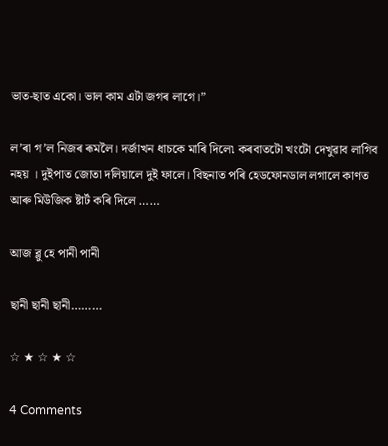ভাত-ছাত একো। ভাল কাম এটা জগৰ লাগে।”

ল’ৰা গ’ল নিজৰ ৰূমলৈ। দর্জাখন ধাচকে মাৰি দিলে৷ কৰবাতটো খংটো দেখুৱাব লাগিব নহয় । দুইপাত জোতা দলিয়ালে দুই ফালে। বিছনাত পৰি হেডফোনডাল লগালে কাণত আৰু মিউজিক ষ্টার্ট কৰি দিলে ……

আজ ব্লু হে পানী পানী

ছানী ছানী ছানী………

☆ ★ ☆ ★ ☆

4 Comments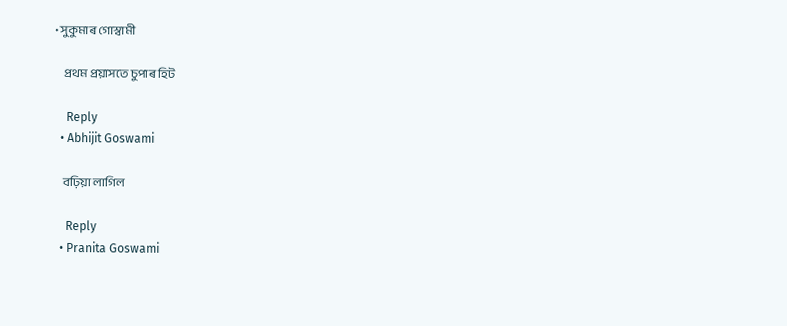• সুকুমাৰ গোস্বামী

    প্ৰথম প্ৰয়াসতে চুপাৰ হিট

    Reply
  • Abhijit Goswami

    বঢ়িয়া লাগিল

    Reply
  • Pranita Goswami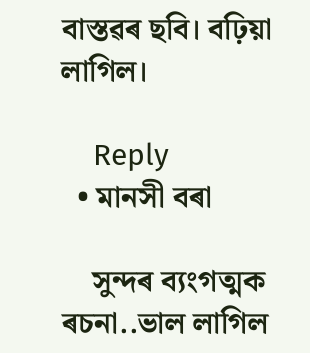বাস্তৱৰ ছবি। বঢ়িয়া লাগিল।

    Reply
  • মানসী বৰা

    সুন্দৰ ব্যংগত্মক ৰচনা..ভাল লাগিল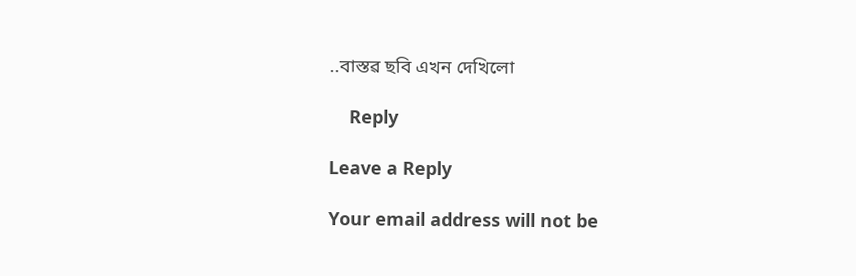..বাস্তৱ ছবি এখন দেখিলো

    Reply

Leave a Reply

Your email address will not be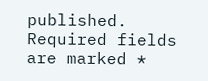published. Required fields are marked *